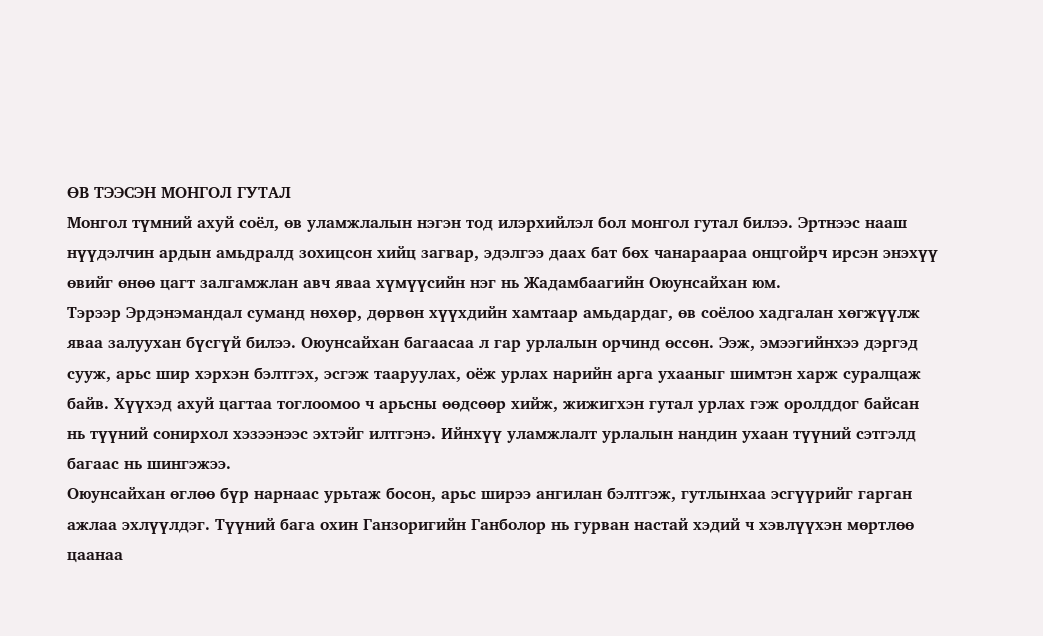ӨВ ТЭЭСЭН МОНГОЛ ГУТАЛ
Монгол түмний ахуй соёл, өв уламжлалын нэгэн тод илэрхийлэл бол монгол гутал билээ. Эртнээс нааш нүүдэлчин ардын амьдралд зохицсон хийц загвар, эдэлгээ даах бат бөх чанараараа онцгойрч ирсэн энэхүү өвийг өнөө цагт залгамжлан авч яваа хүмүүсийн нэг нь Жадамбаагийн Оюунсайхан юм.
Тэрээр Эрдэнэмандал суманд нөхөр, дөрвөн хүүхдийн хамтаар амьдардаг, өв соёлоо хадгалан хөгжүүлж яваа залуухан бүсгүй билээ. Оюунсайхан багаасаа л гар урлалын орчинд өссөн. Ээж, эмээгийнхээ дэргэд сууж, арьс шир хэрхэн бэлтгэх, эсгэж тааруулах, оёж урлах нарийн арга ухааныг шимтэн харж суралцаж байв. Хүүхэд ахуй цагтаа тоглоомоо ч арьсны өөдсөөр хийж, жижигхэн гутал урлах гэж оролддог байсан нь түүний сонирхол хэзээнээс эхтэйг илтгэнэ. Ийнхүү уламжлалт урлалын нандин ухаан түүний сэтгэлд багаас нь шингэжээ.
Оюунсайхан өглөө бүр нарнаас урьтаж босон, арьс ширээ ангилан бэлтгэж, гутлынхаа эсгүүрийг гарган ажлаа эхлүүлдэг. Түүний бага охин Ганзоригийн Ганболор нь гурван настай хэдий ч хэвлүүхэн мөртлөө цаанаа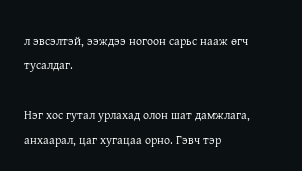л эвсэлтэй, ээждээ ногоон сарьс нааж өгч тусалдаг.

Нэг хос гутал урлахад олон шат дамжлага, анхаарал, цаг хугацаа орно. Гэвч тэр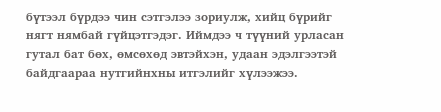бүтээл бүрдээ чин сэтгэлээ зориулж, хийц бүрийг нягт нямбай гүйцэтгэдэг. Иймдээ ч түүний урласан гутал бат бөх, өмсөхөд эвтэйхэн, удаан эдэлгээтэй байдгаараа нутгийнхны итгэлийг хүлээжээ.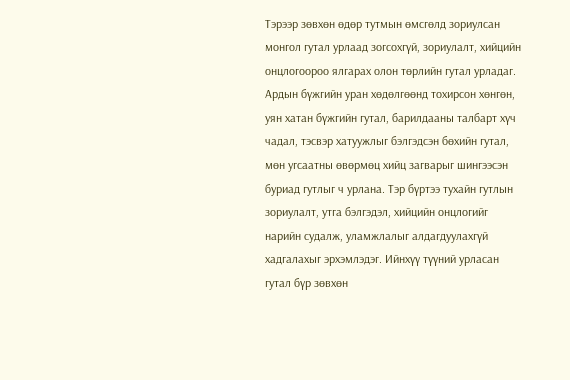Тэрээр зөвхөн өдөр тутмын өмсгөлд зориулсан монгол гутал урлаад зогсохгүй, зориулалт, хийцийн онцлогоороо ялгарах олон төрлийн гутал урладаг. Ардын бүжгийн уран хөдөлгөөнд тохирсон хөнгөн, уян хатан бүжгийн гутал, барилдааны талбарт хүч чадал, тэсвэр хатуужлыг бэлгэдсэн бөхийн гутал, мөн угсаатны өвөрмөц хийц загварыг шингээсэн буриад гутлыг ч урлана. Тэр бүртээ тухайн гутлын зориулалт, утга бэлгэдэл, хийцийн онцлогийг нарийн судалж, уламжлалыг алдагдуулахгүй хадгалахыг эрхэмлэдэг. Ийнхүү түүний урласан гутал бүр зөвхөн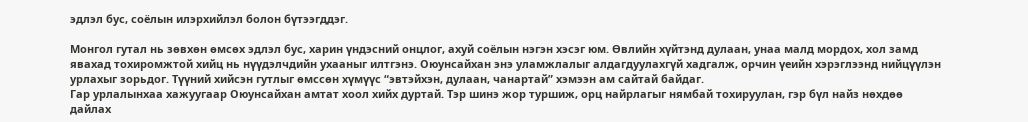эдлэл бус, соёлын илэрхийлэл болон бүтээгддэг.

Монгол гутал нь зөвхөн өмсөх эдлэл бус, харин үндэсний онцлог, ахуй соёлын нэгэн хэсэг юм. Өвлийн хүйтэнд дулаан, унаа малд мордох, хол замд явахад тохиромжтой хийц нь нүүдэлчдийн ухааныг илтгэнэ. Оюунсайхан энэ уламжлалыг алдагдуулахгүй хадгалж, орчин үеийн хэрэглээнд нийцүүлэн урлахыг зорьдог. Түүний хийсэн гутлыг өмссөн хүмүүс “эвтэйхэн, дулаан, чанартай” хэмээн ам сайтай байдаг.
Гар урлалынхаа хажуугаар Оюунсайхан амтат хоол хийх дуртай. Тэр шинэ жор туршиж, орц найрлагыг нямбай тохируулан, гэр бүл найз нөхдөө дайлах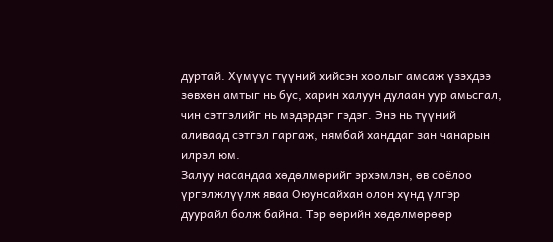дуртай. Хүмүүс түүний хийсэн хоолыг амсаж үзэхдээ зөвхөн амтыг нь бус, харин халуун дулаан уур амьсгал, чин сэтгэлийг нь мэдэрдэг гэдэг. Энэ нь түүний аливаад сэтгэл гаргаж, нямбай ханддаг зан чанарын илрэл юм.
Залуу насандаа хөдөлмөрийг эрхэмлэн, өв соёлоо үргэлжлүүлж яваа Оюунсайхан олон хүнд үлгэр дуурайл болж байна. Тэр өөрийн хөдөлмөрөөр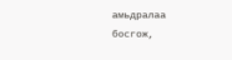амьдралаа босгож,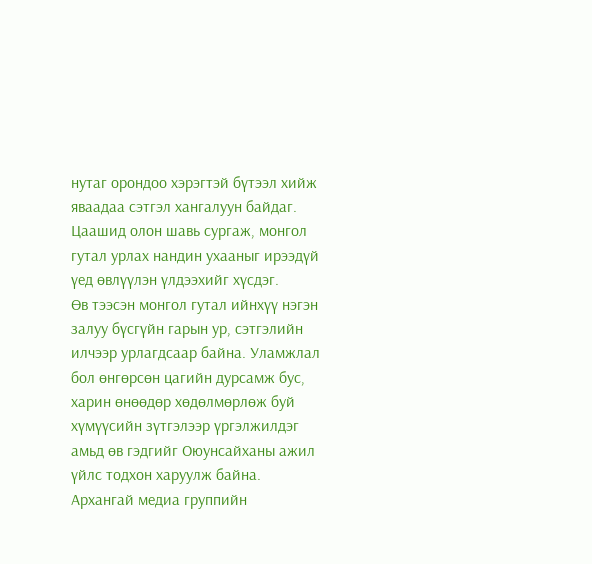нутаг орондоо хэрэгтэй бүтээл хийж яваадаа сэтгэл хангалуун байдаг. Цаашид олон шавь сургаж, монгол гутал урлах нандин ухааныг ирээдүй үед өвлүүлэн үлдээхийг хүсдэг.
Өв тээсэн монгол гутал ийнхүү нэгэн залуу бүсгүйн гарын ур, сэтгэлийн илчээр урлагдсаар байна. Уламжлал бол өнгөрсөн цагийн дурсамж бус, харин өнөөдөр хөдөлмөрлөж буй хүмүүсийн зүтгэлээр үргэлжилдэг амьд өв гэдгийг Оюунсайханы ажил үйлс тодхон харуулж байна.
Архангай медиа группийн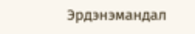Эрдэнэмандал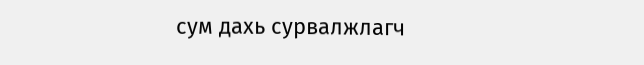сум дахь сурвалжлагч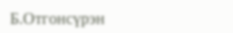Б.Отгонсүрэн